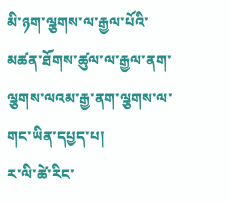མི་ཉག་ལྕགས་ལ་རྒྱལ་པོའི་མཚན་ཐོགས་ཚུལ་ལ་རྒྱལ་ནག་ལྕགས་ལའམ་རྒྱ་ནག་ལྕགས་ལ་གང་ཡིན་དཔྱད་པ།
ར་ལི་ཚེ་རིང་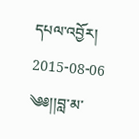དཔལ་འབྱོར། 2015-08-06
༄༅།།བླ་མ་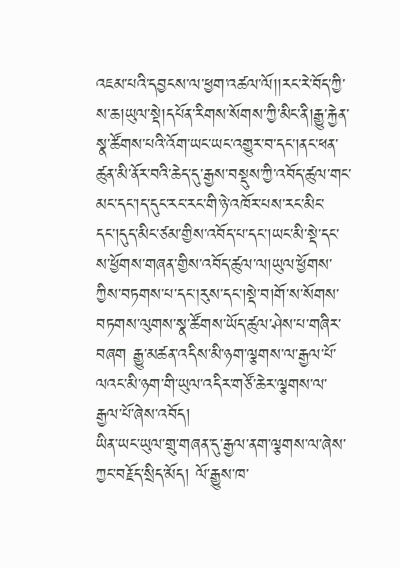འཇམ་པའི་དབྱངས་ལ་ཕྱག་འཚལ་ལོ།།རང་རེ་བོད་ཀྱི་ས་ཆ།ཡུལ་སྡེ།དཔོན་རིགས་སོགས་ཀྱི་མིང་ནི།རྒྱུ་རྐྱེན་སྣ་ཚོགས་པའི་འོག་ཡང་ཡང་འགྱུར་བ་དང་།ནང་ཕན་ཚུན་མི་ནོར་བའི་ཆེད་དུ་རྒྱས་བསྡུས་ཀྱི་འབོད་ཚུལ་གང་མང་དང་།ད་དུང་རང་རང་གི་ཉེ་འཁོར་པས་རང་མིང་དང་།དུད་མིང་ཙམ་གྱིས་འབོད་པ་དང་།ཡང་མི་སྡེ་དང་ས་ཕྱོགས་གཞན་གྱིས་འབོད་ཚུལ་ལ།ཡུལ་ཕྱོགས་ཀྱིས་བཏགས་པ་དང།རུས་དང་།སྡེ་བ།གོ་ས་སོགས་བཏགས་ལུགས་སྣ་ཚོགས་ཡོད་ཚུལ་ཤེས་པ་གཞིར་བཞག རྒྱུ་མཚན་འདིས་མི་ཉག་ལྕགས་ལ་རྒྱལ་པོ་ལའང་མི་ཉག་གི་ཡུལ་འདིར་གཙོ་ཆེར་ལྕགས་ལ་རྒྱལ་པོ་ཞེས་འབོད།
ཡིན་ཡང་ཡུལ་གྲུ་གཞན་དུ་རྒྱལ་ནག་ལྕགས་ལ་ཞེས་ཀྱང་བརྗོད་སྲིད་མོད། ལོ་རྒྱུས་ཁ་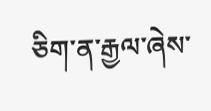ཅིག་ན་རྒྱལ་ཞེས་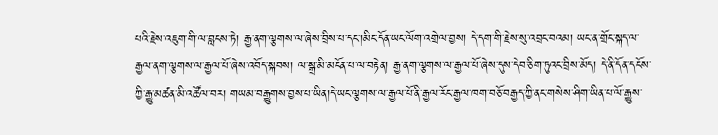པའི་རྗེས་འཇུག་གི་ལ་བླངས་ཏེ། རྒྱ་ནག་ལྕགས་ལ་ཞེས་བྲིས་པ་དང་།མིང་དོན་ཡང་ལོག་འགྲེལ་བྱས། དེ་དག་གི་རྗེས་སུ་འབྲང་བའམ། ཡང་ན་གྲོང་སྐད་ལ་རྒྱལ་ནག་ལྕགས་ལ་རྒྱལ་པོ་ཞེས་འབོད་སྐབས། ལ་སྒྲ་མི་མངོན་པ་ལ་བརྟེན། རྒྱ་ནག་ལྕགས་ལ་རྒྱལ་པོ་ཞེས་དུས་དེབ་ཅིག་ཏུའང་བྲིས་མོད། དེ་ནི་དོན་དངོས་ཀྱི་རྒྱུ་མཚན་མི་འཚོལ་བར། གཡམ་བརྒྱུགས་བྱས་པ་ཡིན།དེ་ཡང་ལྕགས་ལ་རྒྱལ་པོ་ནི་རྒྱལ་རོང་རྒྱལ་ཁག་བཅོ་བརྒྱད་ཀྱི་ནང་གསེས་ཤིག་ཡིན་པ་ལོ་རྒྱུས་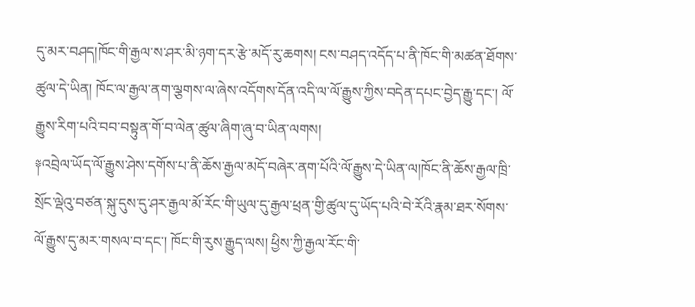དུ་མར་བཤད།ཁོང་གི་རྒྱལ་ས་ཤར་མི་ཉག་དར་རྩེ་མདོ་རུ་ཆགས། ངས་བཤད་འདོད་པ་ནི་ཁོང་གི་མཚན་ཐོགས་ཚུལ་དེ་ཡིན། ཁོང་ལ་རྒྱལ་ནག་ལྕགས་ལ་ཞེས་འདོགས་དོན་འདི་ལ་ལོ་རྒྱུས་ཀྱིས་བདེན་དཔང་བྱེད་རྒྱུ་དང་། ལོ་རྒྱུས་རིག་པའི་བབ་བསྟུན་གོ་བ་ལེན་ཚུལ་ཞིག་ཞུ་བ་ཡིན་ལགས།
༈འབྲེལ་ཡོད་ལོ་རྒྱུས་ཤེས་དགོས་པ་ནི་ཆོས་རྒྱལ་མདོ་བཞེར་ནག་པོའི་ལོ་རྒྱུས་དེ་ཡིན་ལ།ཁོང་ནི་ཆོས་རྒྱལ་ཁྲི་སྲོང་ལྡེའུ་བཙན་སྐུ་དུས་དུ་ཤར་རྒྱལ་མོ་རོང་གི་ཡུལ་དུ་རྒྱལ་ཕྲན་གྱི་ཚུལ་དུ་ཡོད་པའི་བེ་རོའི་རྣམ་ཐར་སོགས་ལོ་རྒྱུས་དུ་མར་གསལ་བ་དང་། ཁོང་གི་རུས་རྒྱུད་ལས། ཕྱིས་ཀྱི་རྒྱལ་རོང་གི་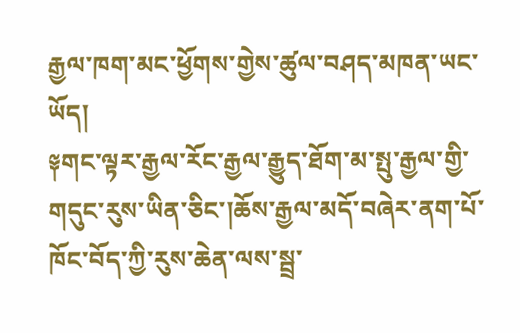རྒྱལ་ཁག་མང་ཕྱོགས་གྱེས་ཚུལ་བཤད་མཁན་ཡང་ཡོད།
༈གང་ལྟར་རྒྱལ་རོང་རྒྱལ་རྒྱུད་ཐོག་མ་སྤུ་རྒྱལ་གྱི་གདུང་རུས་ཡིན་ཅིང་།ཆོས་རྒྱལ་མདོ་བཞེར་ནག་པོ་ཁོང་བོད་ཀྱི་རུས་ཆེན་ལས་སྦྲ་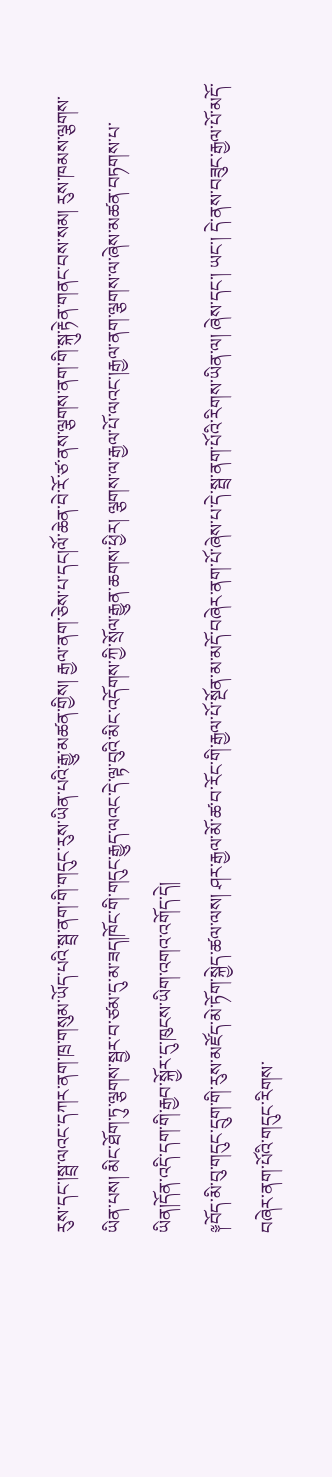རུས་དང་།སྦྲ་ལའང་དཀར་ནག་ཁྲ་གསུམ་ཡོད་པའི་སྦྲ་ནག་གི་གདུང་རུས་ཡིན་པའི་རྒྱུ་མཚན་གྱིས། རྒྱལ་ནག་ཅེས་པ་དང།ལོ་ཆེན་བེ་རོ་ཙ་ནས་ལྕགས་ནག་གི་སྐུ་རྟེན་གནང་བས་སམ། རུས་ཁམས་ལྕགས་ཡིན་པས། མིང་ཐོག་ཏུ་ལྕགས་སྦྱར་བ་ཙམ་དུ་མ་ཟད།ཁོང་གི་གདུང་རྒྱུད་ལའང་དེ་ལྟ་བུའི་མིང་འདོགས་ཀྱི་སྲོལ་རྒྱུན་ཆགས་ཕྱིར། ལྕགས་ལ་རྒྱལ་པོ་ལའང་།རྒྱལ་ནག་ལྕགས་ལ་ཞེས་མཚན་བཏགས་པ་ཡིན།དོན་འདི་དག་གི་རྒྱབ་སྐྱོར་དུ་ཁུངས་ཡིག་འགའ་འགོད་དེ།
༈བོད་མི་བུ་གདུང་དྲུག་གི་རུས་མཛོད་མེ་ཏོག་སྐྱེད་ཚལ་ལས། ཤར་རྒྱལ་མོ་ཚ་བ་རོང་གི་རྒྱལ་པོ་སྔོན་མ་མདོ་བཞེར་ནག་པོ་ཞེས་པ་དེ་སྦྲ་ནག་པོའི་རིགས་ཡིན་ལ། ཞེས་དང་། ཡང་། དེ་ནས་བཟུང་རྒྱལ་པོ་མདོ་བཞེར་ནག་པོའི་གདུང་རིགས་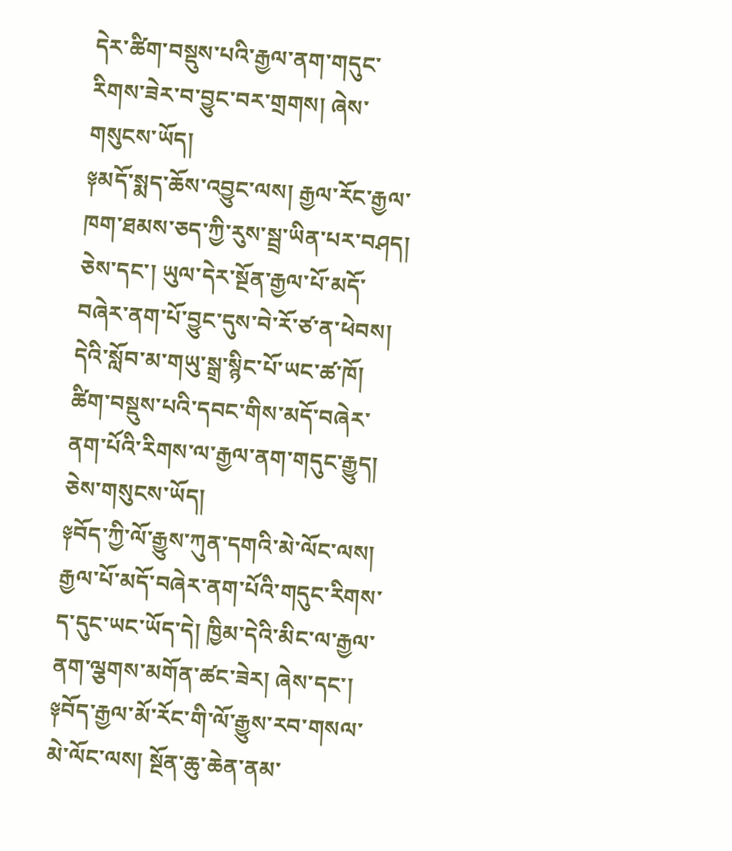དེར་ཚིག་བསྡུས་པའི་རྒྱལ་ནག་གདུང་རིགས་ཟེར་བ་བྱུང་བར་གྲགས། ཞེས་གསུངས་ཡོད།
༈མདོ་སྨད་ཆོས་འབྱུང་ལས། རྒྱལ་རོང་རྒྱལ་ཁག་ཐམས་ཅད་ཀྱི་རུས་སྦྲ་ཡིན་པར་བཤད། ཅེས་དང་། ཡུལ་དེར་སྔོན་རྒྱལ་པོ་མདོ་བཞེར་ནག་པོ་བྱུང་དུས་བེ་རོ་ཙ་ན་ཕེབས། དེའི་སློབ་མ་གཡུ་སྒྲ་སྙིང་པོ་ཡང་ཚ་ཁོ། ཚིག་བསྡུས་པའི་དབང་གིས་མདོ་བཞེར་ནག་པོའི་རིགས་ལ་རྒྱལ་ནག་གདུང་རྒྱུད། ཅེས་གསུངས་ཡོད།
༈བོད་ཀྱི་ལོ་རྒྱུས་ཀུན་དགའི་མེ་ལོང་ལས། རྒྱལ་པོ་མདོ་བཞེར་ནག་པོའི་གདུང་རིགས་ད་དུང་ཡང་ཡོད་དེ། ཁྱིམ་དེའི་མིང་ལ་རྒྱལ་ནག་ལྕགས་མགོན་ཚང་ཟེར། ཞེས་དང་།
༈བོད་རྒྱལ་མོ་རོང་གི་ལོ་རྒྱུས་རབ་གསལ་མེ་ལོང་ལས། སྔོན་ཆུ་ཆེན་ནམ་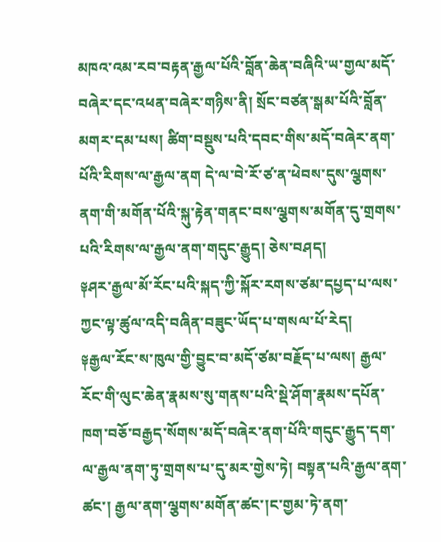མཁའ་འམ་རབ་བརྟན་རྒྱལ་པོའི་བློན་ཆེན་བཞིའི་ཡ་གྱལ་མདོ་བཞེར་དང་འཕན་བཞེར་གཉིས་ནི། སྲོང་བཙན་སྒམ་པོའི་བློན་མགར་དམ་པས། ཚིག་བསྡུས་པའི་དབང་གིས་མདོ་བཞེར་ནག་པོའི་རིགས་ལ་རྒྱལ་ནག དེ་ལ་བེ་རོ་ཙ་ན་ཕེབས་དུས་ལྕགས་ནག་གི་མགོན་པོའི་སྐུ་རྟེན་གནང་བས་ལྕགས་མགོན་དུ་གྲགས་པའི་རིགས་ལ་རྒྱལ་ནག་གདུང་རྒྱུད། ཅེས་བཤད།
༈ཤར་རྒྱལ་མོ་རོང་པའི་སྐད་ཀྱི་སྐོར་རགས་ཙམ་དཔྱད་པ་ལས་ཀྱང་ལྟ་ཚུལ་འདི་བཞིན་བཟུང་ཡོད་པ་གསལ་པོ་རེད།
༈རྒྱལ་རོང་ས་ཁུལ་གྱི་བྱུང་བ་མདོ་ཙམ་བརྗོད་པ་ལས། རྒྱལ་རོང་གི་ལུང་ཆེན་རྣམས་སུ་གནས་པའི་སྡེ་ཤོག་རྣམས་དཔོན་ཁག་བཅོ་བརྒྱད་སོགས་མདོ་བཞེར་ནག་པོའི་གདུང་རྒྱུད་དག་ལ་རྒྱལ་ནག་ཏུ་གྲགས་པ་དུ་མར་གྱེས་ཏེ། བསྟན་པའི་རྒྱལ་ནག་ཚང་། རྒྱལ་ནག་ལྕགས་མགོན་ཚང་།ང་གྱམ་ཏེ་ནག་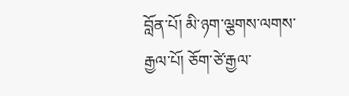བློན་པོ། མི་ཉག་ལྕགས་ལགས་རྒྱལ་པོ། ཅོག་ཙེ་རྒྱལ་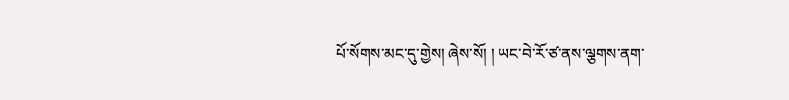པོ་སོགས་མང་དུ་གྱེས། ཞེས་སོ། ། ཡང་བེ་རོ་ཙ་ནས་ལྕགས་ནག་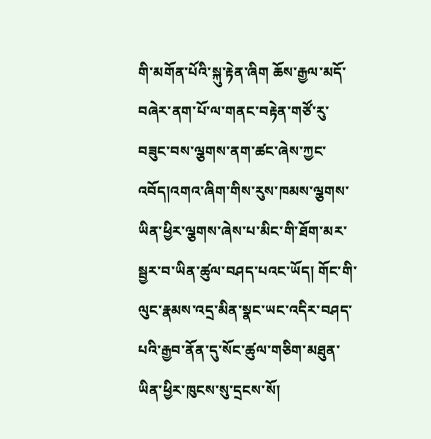གི་མགོན་པོའི་སྐུ་རྟེན་ཞིག ཆོས་རྒྱལ་མདོ་བཞེར་ནག་པོ་ལ་གནང་བརྟེན་གཙོ་རུ་བཟུང་བས་ལྕགས་ནག་ཚང་ཞེས་ཀྱང་འབོད།འགའ་ཞིག་གིས་རུས་ཁམས་ལྕགས་ཡིན་ཕྱིར་ལྕགས་ཞེས་པ་མིང་གི་ཐོག་མར་སྦྱར་བ་ཡིན་ཚུལ་བཤད་པའང་ཡོད། གོང་གི་ལུང་རྣམས་འདྲ་མིན་སྣང་ཡང་འདིར་བཤད་པའི་རྒྱབ་ནོན་དུ་སོང་ཚུལ་གཅིག་མཐུན་ཡིན་ཕྱིར་ཁུངས་སུ་དྲངས་སོ།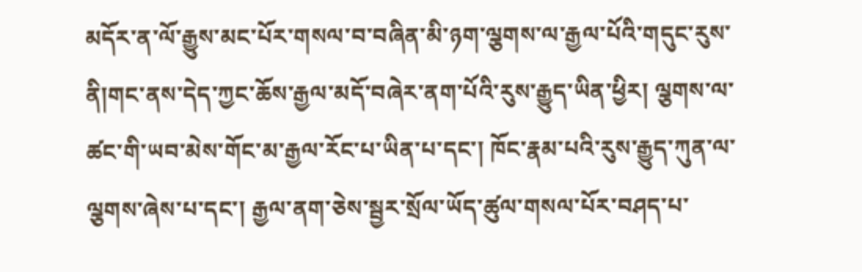མདོར་ན་ལོ་རྒྱུས་མང་པོར་གསལ་བ་བཞིན་མི་ཉག་ལྕགས་ལ་རྒྱལ་པོའི་གདུང་རུས་ནི།གང་ནས་དེད་ཀྱང་ཆོས་རྒྱལ་མདོ་བཞེར་ནག་པོའི་རུས་རྒྱུད་ཡིན་ཕྱིར། ལྕགས་ལ་ཚང་གི་ཡབ་མེས་གོང་མ་རྒྱལ་རོང་པ་ཡིན་པ་དང་། ཁོང་རྣམ་པའི་རུས་རྒྱུད་ཀུན་ལ་ལྕགས་ཞེས་པ་དང་། རྒྱལ་ནག་ཅེས་སྦྱར་སྲོལ་ཡོད་ཚུལ་གསལ་པོར་བཤད་པ་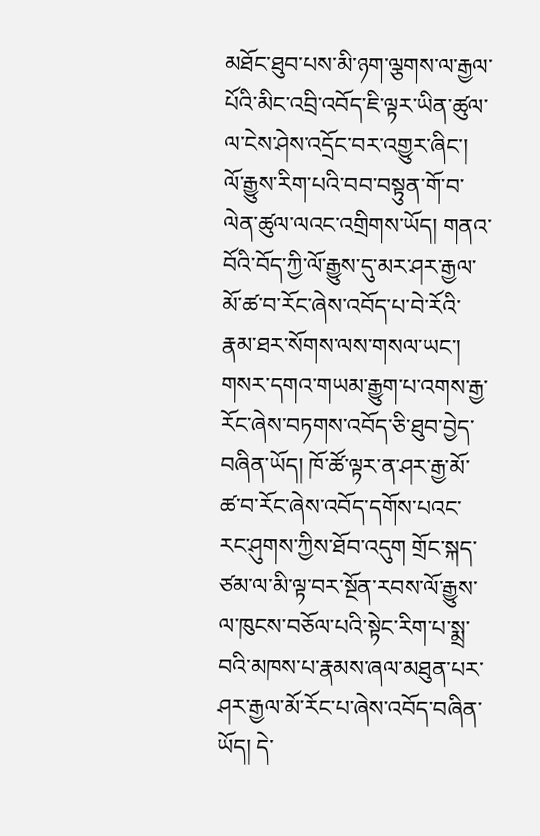མཐོང་ཐུབ་པས་མི་ཉག་ལྕགས་ལ་རྒྱལ་པོའི་མིང་འབྲི་འབོད་ཇི་ལྟར་ཡིན་ཚུལ་ལ་ངེས་ཤེས་འདྲོང་བར་འགྱུར་ཞིང་། ལོ་རྒྱུས་རིག་པའི་བབ་བསྟུན་གོ་བ་ལེན་ཚུལ་ལའང་འགྲིགས་ཡོད། གནའ་བོའི་བོད་ཀྱི་ལོ་རྒྱུས་དུ་མར་ཤར་རྒྱལ་མོ་ཚ་བ་རོང་ཞེས་འབོད་པ་བེ་རོའི་རྣམ་ཐར་སོགས་ལས་གསལ་ཡང་། གསར་དགའ་གཡམ་རྒྱུག་པ་འགས་རྒྱ་རོང་ཞེས་བཏགས་འབོད་ཅི་ཐུབ་བྱེད་བཞིན་ཡོད། ཁོ་ཚོ་ལྟར་ན་ཤར་རྒྱ་མོ་ཚ་བ་རོང་ཞེས་འབོད་དགོས་པའང་རང་ཤུགས་ཀྱིས་ཐོབ་འདུག གྲོང་སྐད་ཙམ་ལ་མི་ལྟ་བར་སྔོན་རབས་ལོ་རྒྱུས་ལ་ཁུངས་བཅོལ་པའི་སྟེང་རིག་པ་སྨྲ་བའི་མཁས་པ་རྣམས་ཞལ་མཐུན་པར་ཤར་རྒྱལ་མོ་རོང་པ་ཞེས་འབོད་བཞིན་ཡོད། དེ་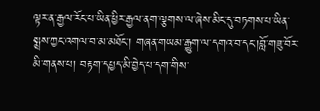ལྟར་ན་རྒྱལ་རོང་པ་ཡིན་ཕྱིར་རྒྱལ་ནག་ལྕགས་ལ་ཞེས་མིང་དུ་བཏགས་པ་ཡིན་སྨྲས་ཀྱང་འགལ་བ་མ་མཐོང་། གཞན་གཡམ་རྒྱུག་ལ་དགའ་བ་དང་།བློ་གཟུ་བོར་མི་གནས་པ། བརྟག་དཔྱད་མི་བྱེད་པ་དག་གིས་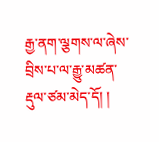རྒྱ་ནག་ལྕགས་ལ་ཞེས་བྲིས་པ་ལ་རྒྱུ་མཚན་རྡུལ་ཙམ་མེད་དོ། །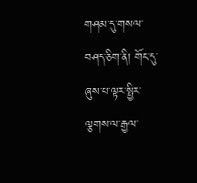གཤམ་དུ་གསལ་བཤད་ཅིག་ནི། གོང་དུ་ཞུས་པ་ལྟར་སྤྱིར་ལྕགས་ལ་རྒྱལ་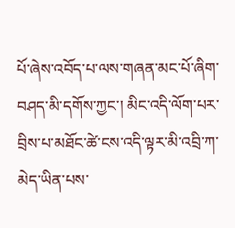པོ་ཞེས་འབོད་པ་ལས་གཞན་མང་པོ་ཞིག་བཤད་མི་དགོས་ཀྱང་། མིང་འདི་ལོག་པར་བྲིས་པ་མཐོང་ཚེ་ངས་འདི་ལྟར་མི་འབྲི་ཀ་མེད་ཡིན་པས་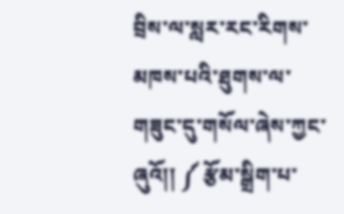བྲིས་ལ་སླར་རང་རིགས་མཁས་པའི་ཐུགས་ལ་གཟུང་དུ་གསོལ་ཞེས་ཀྱང་ཞུའོ།། ༼ རྩོམ་སྒྲིག་པ་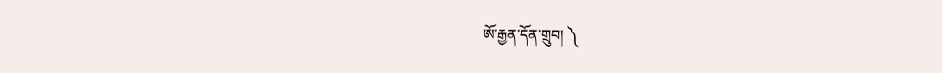ཨོ་རྒྱན་དོན་གྲུབ། ༽